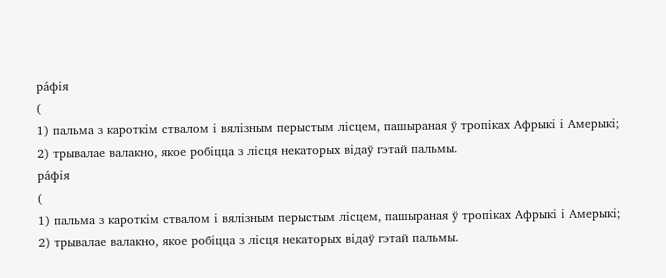ра́фія
(
1) пальма з кароткім ствалом і вялізным перыстым лісцем, пашыраная ў тропіках Афрыкі і Амерыкі;
2) трывалае валакно, якое робіцца з лісця некаторых відаў гэтай пальмы.
ра́фія
(
1) пальма з кароткім ствалом і вялізным перыстым лісцем, пашыраная ў тропіках Афрыкі і Амерыкі;
2) трывалае валакно, якое робіцца з лісця некаторых відаў гэтай пальмы.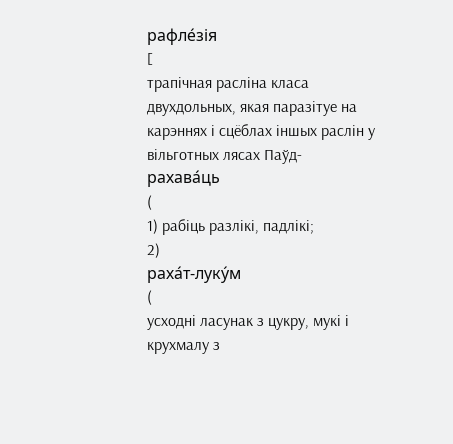рафле́зія
[
трапічная расліна класа двухдольных, якая паразітуе на карэннях і сцёблах іншых раслін у вільготных лясах Паўд-
рахава́ць
(
1) рабіць разлікі, падлікі;
2)
раха́т-луку́м
(
усходні ласунак з цукру, мукі і крухмалу з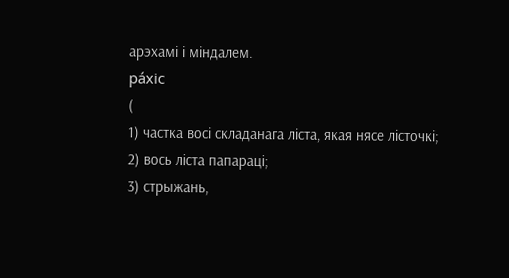арэхамі і міндалем.
ра́хіс
(
1) частка восі складанага ліста, якая нясе лісточкі;
2) вось ліста папараці;
3) стрыжань,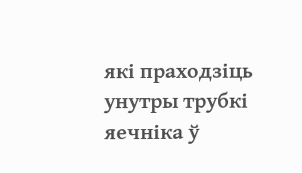які праходзіць унутры трубкі яечніка ў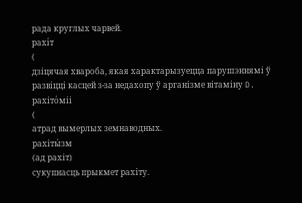рада круглых чарвей.
рахі́т
(
дзіцячая хвароба, якая характарызуецца парушэннямі ў развіцці касцей з-за недахопу ў арганізме вітаміну D.
рахіто́міі
(
атрад вымерлых земнаводных.
рахіты́зм
(ад рахіт)
сукупнасць прыкмет рахіту.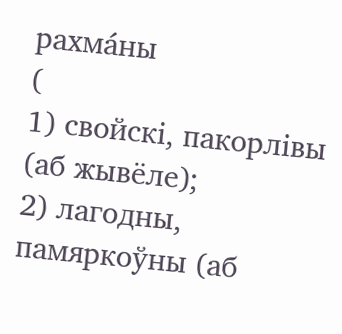рахма́ны
(
1) свойскі, пакорлівы (аб жывёле);
2) лагодны, памяркоўны (аб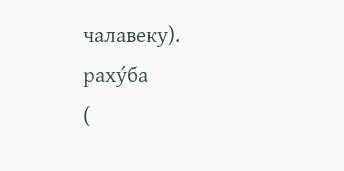чалавеку).
раху́ба
(